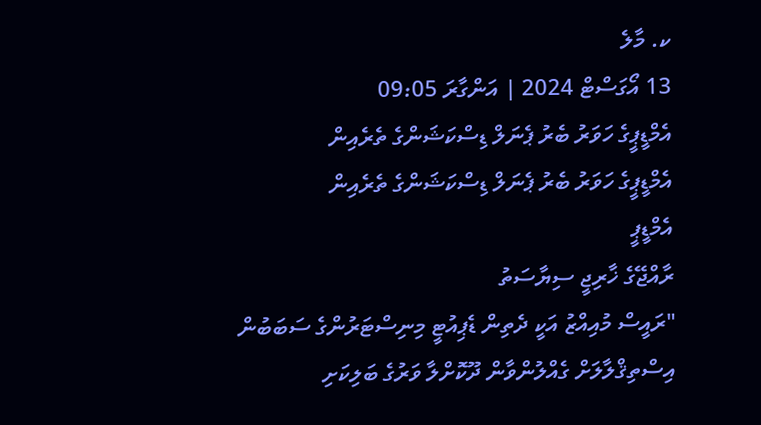ކ. މާލެ
13 އޯގަސްޓް 2024 | އަންގާރަ 09:05
އެމްޑީޕީގެ ހަވަރު ބެރު ޕެނަލް ޑިސްކަޝަންގެ ތެރެއިން
އެމްޑީޕީގެ ހަވަރު ބެރު ޕެނަލް ޑިސްކަޝަންގެ ތެރެއިން
އެމްޑީޕީ
ރާއްޖޭގެ ޚާރިޖީ ސިޔާސަތު
"ރައީސް މުއިއްޒު އަކީ ދެތިން ޑެޕިއުޓީ މިނިސްޓަރުންގެ ސަބަބުން އިސްތިޤްލާލަށް ގެއްލުންވާން ދޫކޮށްލާ ވަރުގެ ބަލިކަށި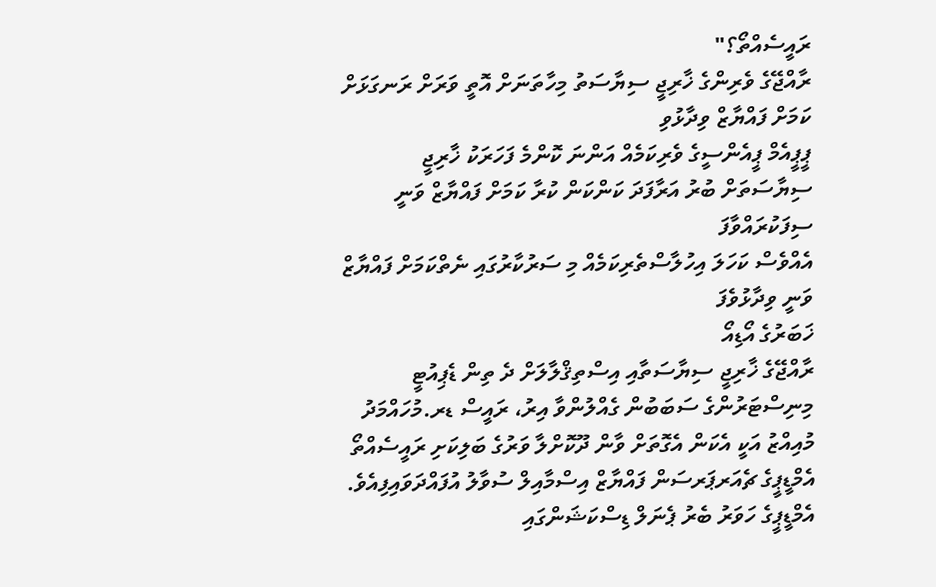ރައީސެއްތޯ؟"
ރާއްޖޭގެ ވެރިންގެ ޚާރިޖީ ސިޔާސަތު މިހާތަނަށް އޮތީ ވަރަށް ރަނގަޅަށް ކަމަށް ފައްޔާޒް ވިދާޅުވި
ޕީޕީއެމް ޕީއެންސީގެ ވެރިކަމެއް އަންނަ ކޮންމެ ފަހަރަކު ޚާރިޖީ ސިޔާސަތަށް ބުރު އަރާފަދަ ކަންކަން ކުރާ ކަމަށް ފައްޔާޒް ވަނީ ސިފަކުރައްވާފަ
އެއްވެސް ކަހަލަ އިހުލާސްތެރިކަމެއް މި ސަރުކާރުގައި ނެތްކަމަށް ފައްޔާޒް ވަނީ ވިދާޅުވެފަ
ޚަބަރުގެ އޯޑިއޯ
ރާއްޖޭގެ ޚާރިޖީ ސިޔާސަތާއި އިސްތިޤްލާލަށް ދެ ތިން ޑެޕިއުޓީ މިނިސްޓަރުންގެ ސަބަބުން ގެއްލުންވާ އިރު، ރައީސް ޑރ.މުހައްމަދު މުއިއްޒު އަކީ އެކަން އެގޮތަށް ވާން ދޫކޮށްލާ ވަރުގެ ބަލިކަށި ރައީސެއްތޯ އެމްޑީޕީގެ ޗެއަރޕަރސަން ފައްޔާޒް އިސްމާއިލް ސުވާލު އުފައްދަވައިފިއެވެ.
އެމްޑީޕީގެ ހަވަރު ބެރު ޕެނަލް ޑިސްކަޝަންގައި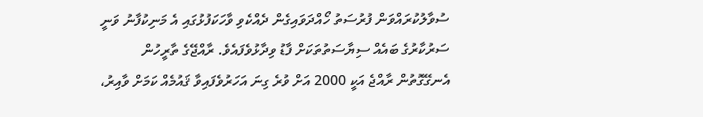ސުވާލުކުރައްވަން ފުރުސަތު ހޯއްދަވައިގެން ދެއްކެވި ވާހަކަފުޅުގައި އެ މަނިކުފާނު ވަނީ ސަރުކާރުގެ ބައެއް ސިޔާސަތުތަކަށް ފާޑު ވިދާޅުވެފައެވެ. ރާއްޖޭގެ ތާރީހުން އެނގޭގޮތުން ރާއްޖެ އަކީ 2000 އަށް ވުރެ ގިނަ އަހަރުވެފައިވާ ޤައުމެއް ކަމަށް ވާއިރު،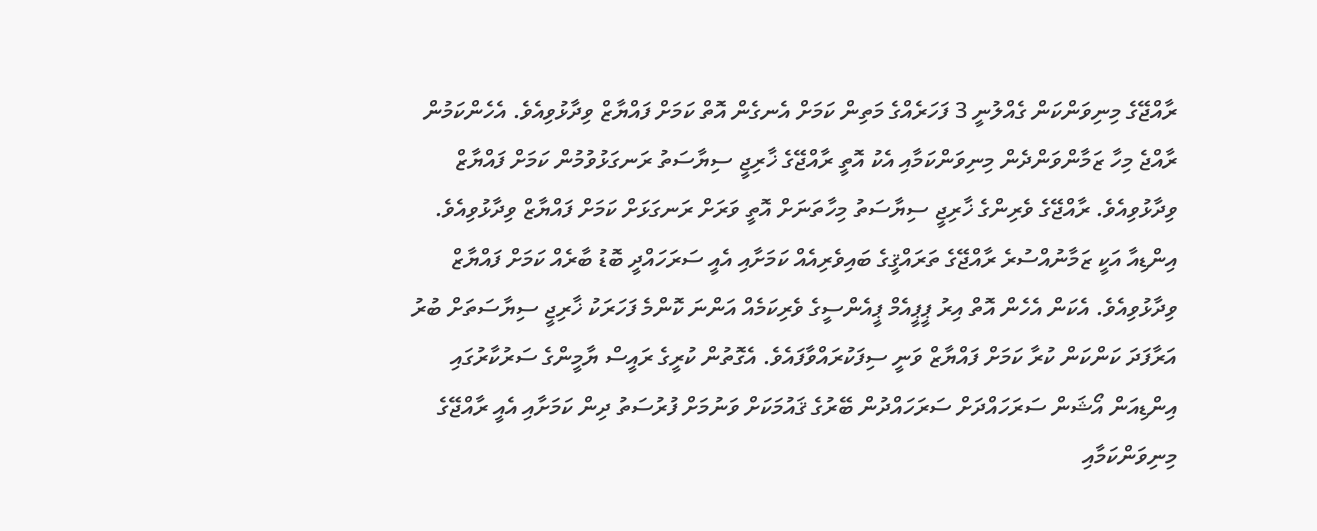ރާއްޖޭގެ މިނިވަންކަން ގެއްލުނީ 3 ފަހަރެއްގެ މަތިން ކަމަށް އެނގެން އޮތް ކަމަށް ފައްޔާޒް ވިދާޅުވިއެވެ. އެހެންކަމުން ރާއްޖެ މިހާ ޒަމާންވަންދެން މިނިވަންކަމާއި އެކު އޮތީ ރާއްޖޭގެ ޚާރިޖީ ސިޔާސަތު ރަނގަޅުވުމުން ކަމަށް ފައްޔާޒް ވިދާޅުވިއެވެ. ރާއްޖޭގެ ވެރިންގެ ޚާރިޖީ ސިޔާސަތު މިހާތަނަށް އޮތީ ވަރަށް ރަނގަޅަށް ކަމަށް ފައްޔާޒް ވިދާޅުވިއެވެ.
އިންޑިއާ އަކީ ޒަމާނުއްސުރެ ރާއްޖޭގެ ތަރައްޤީގެ ބައިވެރިއެއް ކަމަށާއި އެއީ ސަރަހައްދީ ބޮޑު ބާރެއް ކަމަށް ފައްޔާޒް ވިދާޅުވިއެވެ. އެކަން އެހެން އޮތް އިރު ޕީޕީއެމް ޕީއެންސީގެ ވެރިކަމެއް އަންނަ ކޮންމެ ފަހަރަކު ޚާރިޖީ ސިޔާސަތަށް ބުރު އަރާފަދަ ކަންކަން ކުރާ ކަމަށް ފައްޔާޒް ވަނީ ސިފަކުރައްވާފައެވެ. އެގޮތުން ކުރީގެ ރައީސް ޔާމީންގެ ސަރުކާރުގައި އިންޑިއަން އޯޝަން ސަރަހައްދަށް ސަރަހައްދުން ބޭރުގެ ޤައުމަކަށް ވަނުމަށް ފުރުސަތު ދިން ކަމަށާއި އެއީ ރާއްޖޭގެ މިނިވަންކަމާއި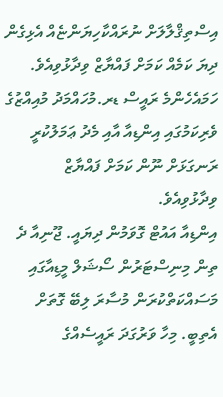އިސްތިޤްލާލަށް ނުރައްކާހިޔަންޏެއް އެޅިގެން ދިޔަ ކަމެއް ކަމަށް ފައްޔާޒް ވިދާޅުވިއެވެ. ހަމައެހެންމެ ރައީސް ޑރ.މުހައްމަދު މުއިއްޒުގެ ވެރިކަމުގައި އިންޑިއާ އާއި މެދު ޢަމަލުކުރީ ރަނގަޅަށް ނޫން ކަމަށް ފައްޔާޒް ވިދާޅުވިއެވެ.
އިންޑިއާ އައުޓް ގޮވަމުން ދިޔައީ. ޖޫނިއާ ދެ ތިން މިނިސްޓަރުން ސޯޝަލް މީޑިއާގައި މަސައްކަތްކުރަން މުސާރަ ލިބޭ ގޮތަށް އެތިބީ. މިހާ ވަރުގަދަ ރައީސެއްގެ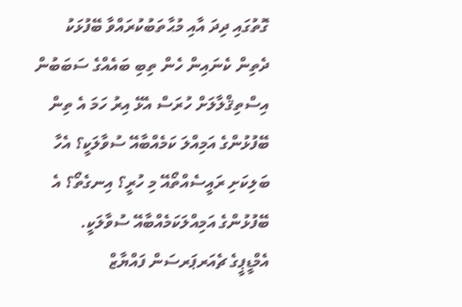ގޮތުގައި ދިދަ އާއި މުޙާތަބުކުރައްވާ ބޭފުޅަކު ދެތިން ކެނައިން ހެން ތިބި ބައެއްގެ ސަބަބުން އިސްތިޤްލާލަށް ހުރަސް އެޅޭ އިރު ހަމަ އެ ތިން ބޭފުޅުންގެ އަމިއްލަ ކަމެއްބާއޭ ސުވާލަކީ؟ އެހާ ބަލިކަށި ރައީސެއްތޯއޭ މި ހުރީ؟ އިނގެތޯ؟ އެ ބޭފުޅުންގެ އަމިއްލަކަމެއްބާއޭ ސުވާލަކީ.
އެމްޑީޕީގެ ޗެއަރޕަރސަން ފައްޔާޒް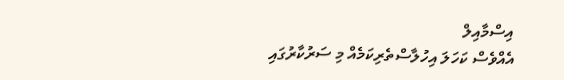އިސްމާއިލް
އެއްވެސް ކަހަލަ އިހުލާސްތެރިކަމެއް މި ސަރުކާރުގައި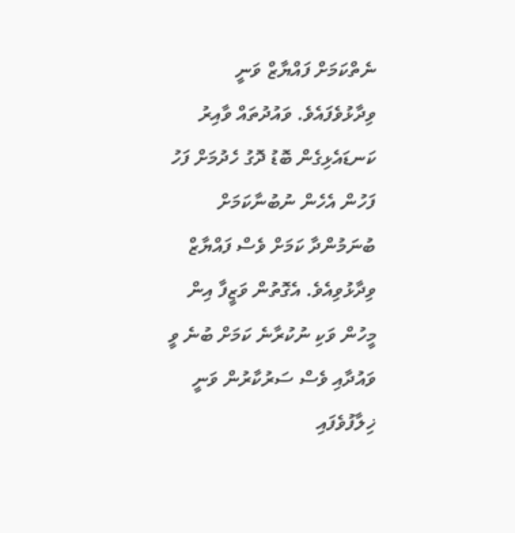ނެތްކަމަށް ފައްޔާޒް ވަނީ ވިދާޅުވެފައެވެ. ވައުދުތައް ވާއިރު ކަނޑައެޅިގެން ބޮޑު ދޮގު ހެދުމަށް ފަހު ފަހުން އެހެން ނުބުނާކަމަށް ބުނަމުންދާ ކަމަށް ވެސް ފައްޔާޒް ވިދާޅުވިއެވެ. އެގޮތުން ވަޒީފާ އިން މީހުން ވަކި ނުކުރާނެ ކަމަށް ބުނެ ވީ ވައުދާއި ވެސް ސަރުކާރުން ވަނީ ޚިލާފުވެފައި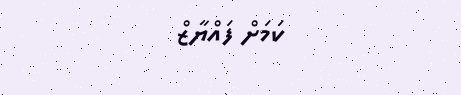ކަމަށް ފައްޔާޒް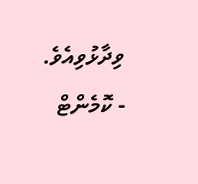ވިދާޅުވިއެވެ.
- ކޮމެންޓް